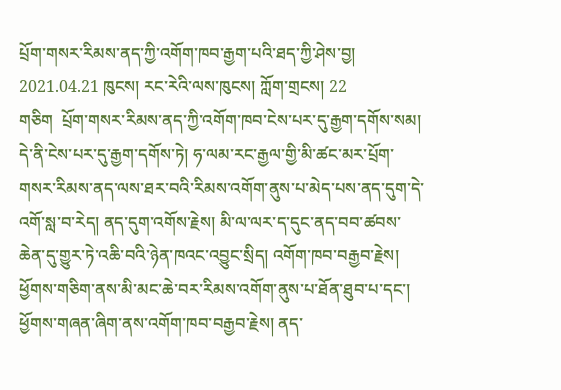པྲོག་གསར་རིམས་ནད་ཀྱི་འགོག་ཁབ་རྒྱག་པའི་ཐད་ཀྱི་ཤེས་བྱ།
2021.04.21 ཁུངས། རང་རེའི་ལས་ཁུངས། ཀློག་གྲངས། 22
གཅིག  པྲོག་གསར་རིམས་ནད་ཀྱི་འགོག་ཁབ་ངེས་པར་དུ་རྒྱག་དགོས་སམ།
དེ་ནི་ངེས་པར་དུ་རྒྱག་དགོས་ཏེ། ཧ་ལམ་རང་རྒྱལ་གྱི་མི་ཚང་མར་པྲོག་གསར་རིམས་ནད་ལས་ཐར་བའི་རིམས་འགོག་ནུས་པ་མེད་པས་ནད་དུག་དེ་འགོ་སླ་བ་རེད། ནད་དུག་འགོས་རྗེས། མི་ལ་ལར་ད་དུང་ནད་བབ་ཚབས་ཆེན་དུ་གྱུར་ཏེ་འཆི་བའི་ཉེན་ཁའང་འབྱུང་སྲིད། འགོག་ཁབ་བརྒྱབ་རྗེས། ཕྱོགས་གཅིག་ནས་མི་མང་ཆེ་བར་རིམས་འགོག་ནུས་པ་ཐོན་ཐུབ་པ་དང་། ཕྱོགས་གཞན་ཞིག་ནས་འགོག་ཁབ་བརྒྱབ་རྗེས། ནད་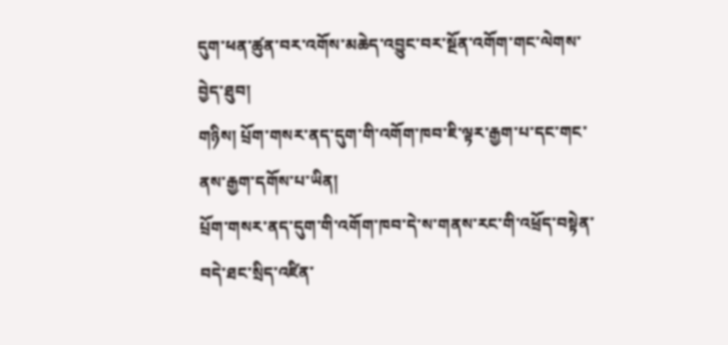དུག་ཕན་ཚུན་བར་འགོས་མཆེད་འབྱུང་བར་སྔོན་འགོག་གང་ལེགས་བྱེད་ཐུབ།
གཉིས། པྲོག་གསར་ནད་དུག་གི་འགོག་ཁབ་ཇི་ལྟར་རྒྱག་པ་དང་གང་ནས་རྒྱག་དགོས་པ་ཡིན།
པྲོག་གསར་ནད་དུག་གི་འགོག་ཁབ་དེ་ས་གནས་རང་གི་འཕྲོད་བསྟེན་བདེ་ཐང་སྲིད་འཛིན་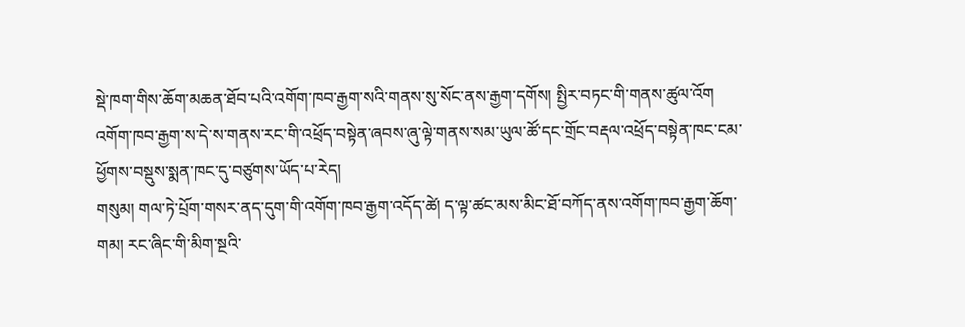སྡེ་ཁག་གིས་ཆོག་མཆན་ཐོབ་པའི་འགོག་ཁབ་རྒྱག་སའི་གནས་སུ་སོང་ནས་རྒྱག་དགོས། སྤྱིར་བཏང་གི་གནས་ཚུལ་འོག འགོག་ཁབ་རྒྱག་ས་དེ་ས་གནས་རང་གི་འཕྲོད་བསྟེན་ཞབས་ཞུ་ལྟེ་གནས་སམ་ཡུལ་ཚོ་དང་གྲོང་བརྡལ་འཕྲོད་བསྟེན་ཁང་ངམ་ཕྱོགས་བསྡུས་སྨན་ཁང་དུ་བཙུགས་ཡོད་པ་རེད།
གསུམ། གལ་ཏེ་པྲོག་གསར་ནད་དུག་གི་འགོག་ཁབ་རྒྱག་འདོད་ཚེ། ད་ལྟ་ཚང་མས་མིང་ཐོ་བཀོད་ནས་འགོག་ཁབ་རྒྱག་ཆོག་གམ། རང་ཞིང་གི་མིག་སྔའི་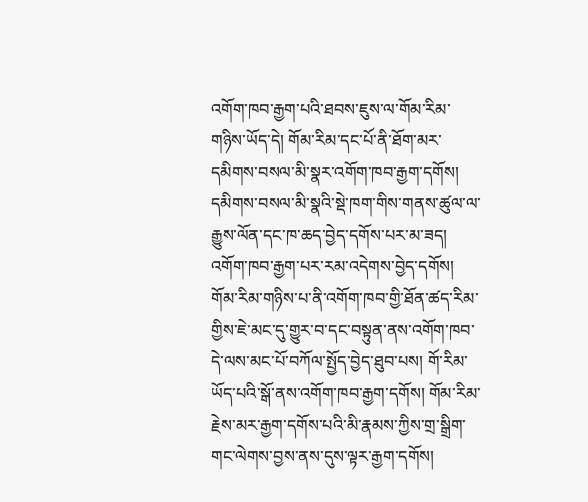འགོག་ཁབ་རྒྱག་པའི་ཐབས་ཇུས་ལ་གོམ་རིམ་གཉིས་ཡོད་དེ། གོམ་རིམ་དང་པོ་ནི་ཐོག་མར་དམིགས་བསལ་མི་སྣར་འགོག་ཁབ་རྒྱག་དགོས། དམིགས་བསལ་མི་སྣའི་སྡེ་ཁག་གིས་གནས་ཚུལ་ལ་རྒྱུས་ལོན་དང་ཁ་ཆད་བྱེད་དགོས་པར་མ་ཟད། འགོག་ཁབ་རྒྱག་པར་རམ་འདེགས་བྱེད་དགོས། གོམ་རིམ་གཉིས་པ་ནི་འགོག་ཁབ་གྱི་ཐོན་ཚད་རིམ་གྱིས་ཇེ་མང་དུ་གྱུར་བ་དང་བསྟུན་ནས་འགོག་ཁབ་དེ་ལས་མང་པོ་བཀོལ་སྤྱོད་བྱེད་ཐུབ་པས། གོ་རིམ་ཡོད་པའི་སྒོ་ནས་འགོག་ཁབ་རྒྱག་དགོས། གོམ་རིམ་རྗེས་མར་རྒྱག་དགོས་པའི་མི་རྣམས་ཀྱིས་གྲ་སྒྲིག་གང་ལེགས་བྱས་ནས་དུས་ལྟར་རྒྱག་དགོས།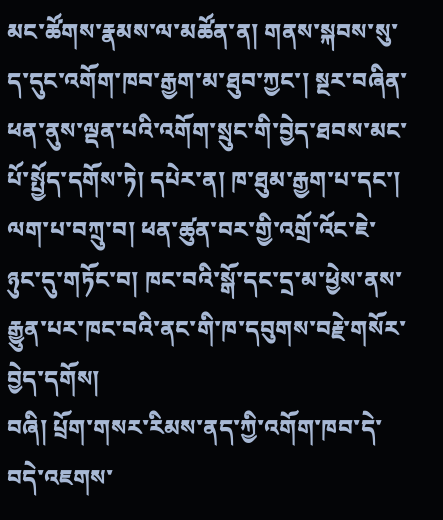མང་ཚོགས་རྣམས་ལ་མཚོན་ན། གནས་སྐབས་སུ་ད་དུང་འགོག་ཁབ་རྒྱག་མ་ཐུབ་ཀྱང་། སྔར་བཞིན་ཕན་ནུས་ལྡན་པའི་འགོག་སྲུང་གི་བྱེད་ཐབས་མང་པོ་སྤྱོད་དགོས་ཏེ། དཔེར་ན། ཁ་ཐུམ་རྒྱག་པ་དང་། ལག་པ་བཀྲུ་བ། ཕན་ཚུན་བར་གྱི་འགྲོ་འོང་ཇེ་ཉུང་དུ་གཏོང་བ། ཁང་བའི་སྒོ་དང་དྲ་མ་ཕྱེས་ནས་རྒྱུན་པར་ཁང་བའི་ནང་གི་ཁ་དབུགས་བརྗེ་གསོར་བྱེད་དགོས།
བཞི། པྲོག་གསར་རིམས་ནད་ཀྱི་འགོག་ཁབ་དེ་བདེ་འཇགས་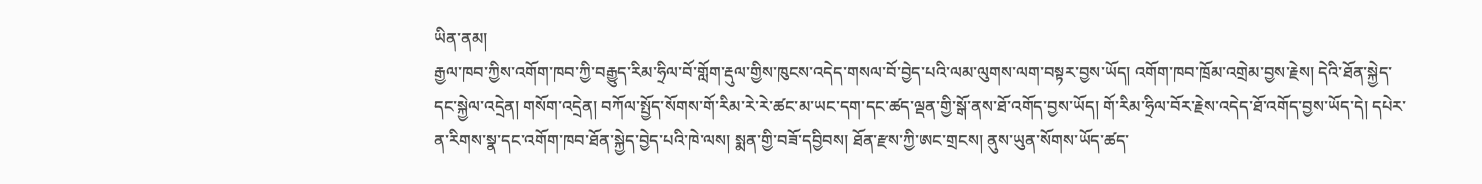ཡིན་ནམ།
རྒྱལ་ཁབ་ཀྱིས་འགོག་ཁབ་ཀྱི་བརྒྱུད་རིམ་ཧྲིལ་བོ་གློག་རྡུལ་གྱིས་ཁུངས་འདེད་གསལ་བོ་བྱེད་པའི་ལམ་ལུགས་ལག་བསྟར་བྱས་ཡོད། འགོག་ཁབ་ཁྲོམ་འགྲེམ་བྱས་རྗེས། དེའི་ཐོན་སྐྱེད་དང་སྐྱེལ་འདྲེན། གསོག་འདྲེན། བཀོལ་སྤྱོད་སོགས་གོ་རིམ་རེ་རེ་ཚང་མ་ཡང་དག་དང་ཚད་ལྡན་གྱི་སྒོ་ནས་ཐོ་འགོད་བྱས་ཡོད། གོ་རིམ་ཧྲིལ་བོར་རྗེས་འདེད་ཐོ་འགོད་བྱས་ཡོད་དེ། དཔེར་ན་རིགས་སྣ་དང་འགོག་ཁབ་ཐོན་སྐྱེད་བྱེད་པའི་ཁེ་ལས། སྨན་གྱི་བཟོ་དབྱིབས། ཐོན་རྫས་ཀྱི་ཨང་གྲངས། ནུས་ཡུན་སོགས་ཡོད་ཚད་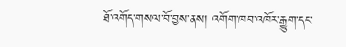ཐོ་འགོད་གསལ་བོ་བྱས་ནས། འགོག་ཁབ་འཁོར་རྒྱུག་དང་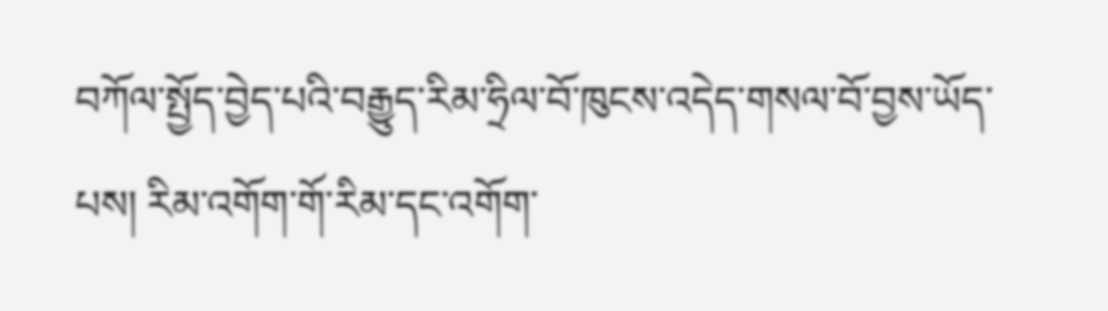བཀོལ་སྤྱོད་བྱེད་པའི་བརྒྱུད་རིམ་ཧྲིལ་བོ་ཁུངས་འདེད་གསལ་བོ་བྱས་ཡོད་པས། རིམ་འགོག་གོ་རིམ་དང་འགོག་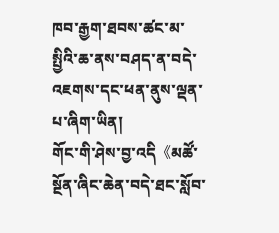ཁབ་རྒྱག་ཐབས་ཚང་མ་སྤྱིའི་ཆ་ནས་བཤད་ན་བདེ་འཇགས་དང་ཕན་ནུས་ལྡན་པ་ཞིག་ཡིན།
གོང་གི་ཤེས་བྱ་འདི《མཚོ་སྔོན་ཞིང་ཆེན་བདེ་ཐང་སློབ་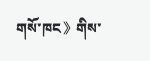གསོ་ཁང》གིས་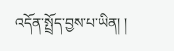འདོན་སྤྲོད་བྱས་པ་ཡིན། །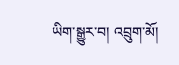ཡིག་སྒྱུར་བ། འབྲུག་མོ།